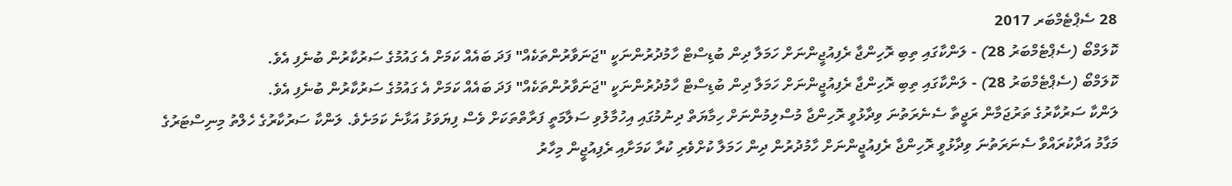28 ސެޕްޓެމްބަރ 2017
ކޮލަމްބޯ (ސެޕްޓެމްބަރު 28) - ލަންކާގައި ތިބި ރޮހިންޖާ ރެފިއުޖީންނަށް ހަމަލާ ދިން ބުޑިސްޓް ހާމުދުރުންނަކީ "ޖަނަވާރުންތަކެއް" ފަދަ ބައެއް ކަމަށް އެ ގައުމުގެ ސަރުކާރުން ބުނެފި އެވެ.
ކޮލަމްބޯ (ސެޕްޓެމްބަރު 28) - ލަންކާގައި ތިބި ރޮހިންޖާ ރެފިއުޖީންނަށް ހަމަލާ ދިން ބުޑިސްޓް ހާމުދުރުންނަކީ "ޖަނަވާރުންތަކެއް" ފަދަ ބައެއް ކަމަށް އެ ގައުމުގެ ސަރުކާރުން ބުނެފި އެވެ.
ލަންކާ ސަރުކާރުގެ ތަރުޖަމާން ރަޖީތާ ސެނެރަތުނަ ވިދާޅުވީ ރޮހިންޖާ މުސްލިމުންނަށް ހިމާޔަތް ދިނުމުގައި އިހުމާލުވި ސަލާމަތީ ފަރާތްތަކަށް ވެސް ފިޔަވަޅު އަޅާނެ ކަމަށެވެ. ލަންކާ ސަރުކާރުގެ ހެލްތު މިނިސްޓަރުގެ މަގާމު އަދާކުރައްވާ ސެނަރަތުނަ ވިދާޅުވީ ރޮހިންޖާ ރެފިއުޖީންނަށް ހާމުދުރުން ދިން ހަމަލާ ކުށްވެރި ކުރާ ކަމަށާއި ރެފިއުޖީން މިހާރު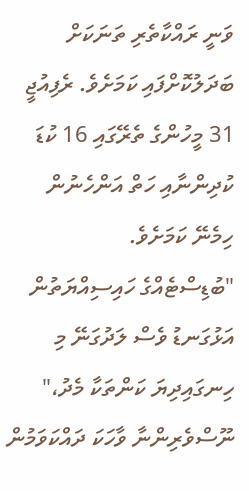ވަނީ ރައްކާތެރި ތަނަކަށް ބަދަލުކޮށްފައި ކަމަށެވެ. ރެފިއުޖީ 31 މީހުންގެ ތެރޭގައި 16 ކުޑަ ކުދިންނާއި ހަތް އަންހެނުން ހިމެނޭ ކަމަށެވެ.
"ބުޑިސްޓެއްގެ ހައިސިއްޔަތުން އަޅުގަނޑު ވެސް ލަދުގަނޭ މި ހިނގައިދިޔަ ކަންތަކާ މެދު،" ނޫސްވެރިންނާ ވާހަކަ ދައްކަވަމުން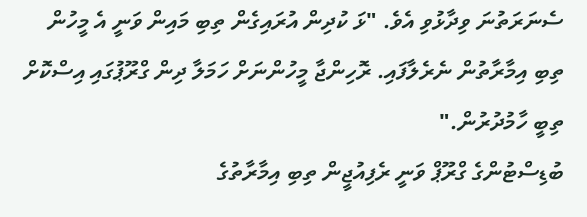ސެނަރަތުނަ ވިދާޅުވި އެވެ. "ޅަ ކުދިން އުރައިގެން ތިބި މައިން ވަނީ އެ މީހުން ތިބި އިމާރާތުން ނެރެލާފައި. ރޮހިންޖާ މީހުންނަށް ހަމަލާ ދިން ގްރޫޕުގައި އިސްކޮށް ތިބީ ހާމުދުރުން."
ބުޑިސްޓުންގެ ގްރޫޕް ވަނީ ރެފިއުޖީން ތިބި އިމާރާތުގެ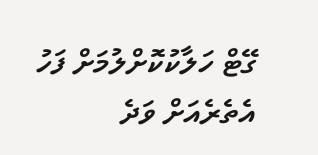ގޭޓް ހަލާކުކޮށްލުމަށް ފަހު އެތެރެއަށް ވަދެ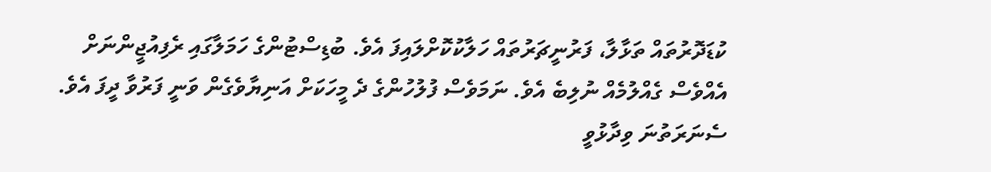ކުޑަދޮރުތައް ތަޅާލާ، ފަރުނީޗަރުތައް ހަލާކުކޮށްލައިފަ އެވެ. ބުޑިސްޓުންގެ ހަމަލާގައި ރެފިއުޖީންނަށް އެއްވެސް ގެއްލުމެއް ނުލިބެ އެވެ. ނަމަވެސް ފުލުހުންގެ ދެ މީހަކަށް އަނިޔާވެގެން ވަނީ ފަރުވާ ދީފަ އެވެ.
ސެނަރަތުނަ ވިދާޅުވީ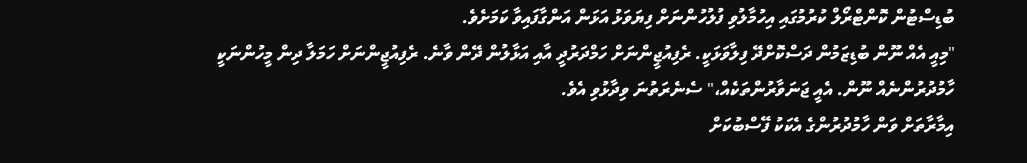ބުޑިސްޓުން ކޮންޓްރޯލް ކުރުމުގައި އިހުމާލުވި ފުލުހުންނަށް ފިޔަވަޅު އަޅަން އަންގާފައިވާ ކަމަށެވެ.
"މިއީ އެއް ނޫން ބުޑިޒަމުން ދަސްކޮށްދޭ ފިލާވަޅަކީ. ރެފިއުޖީންނަށް ހަމްދަރުދީ އާއި އަޅާލުން ދޭން ވާނެ. ރެފިއުޖީންނަށް ހަމަލާ ދިން މީހުންނަކީ ހާމުދުރުންނެއް ނޫން. އެއީ ޖަނަވާރުންތަކެއް،" ސެނެރަތުނަ ވިދާޅުވި އެވެ.
އިމާރާތަށް ވަން ހާމުދުރުންގެ އެކަކު ފޭސްބުކަށް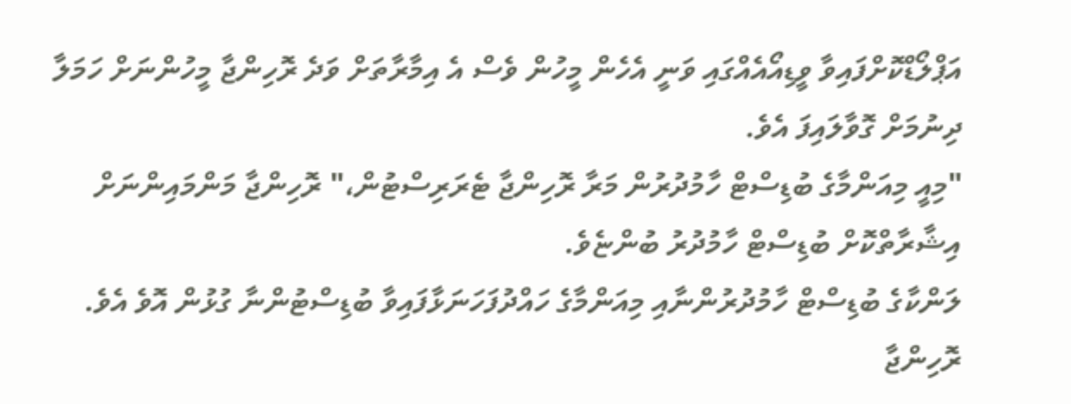އަޕްލޯޑްކޮށްފައިވާ ވީޑިއޯއެއްގައި ވަނީ އެހެން މީހުން ވެސް އެ އިމާރާތަށް ވަދެ ރޮހިންޖާ މީހުންނަށް ހަމަލާ ދިނުމަށް ގޮވާލައިފަ އެވެ.
"މިއީ މިއަންމާގެ ބުޑިސްޓް ހާމުދުރުން މަރާ ރޮހިންޖާ ޓެރަރިސްޓުން،" ރޮހިންޖާ މަންމައިންނަށް އިޝާރާތްކޮށް ބުޑިސްޓް ހާމުދުރު ބުންޏެވެ.
ލަންކާގެ ބުޑިސްޓް ހާމުދުރުންނާއި މިއަންމާގެ ހައްދުފަހަނަޅާފައިވާ ބުޑިސްޓުންނާ ގުޅުން އޮވެ އެވެ.
ރޮހިންޖާ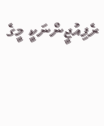ރެފިއުޖީންނަކީ މީގެ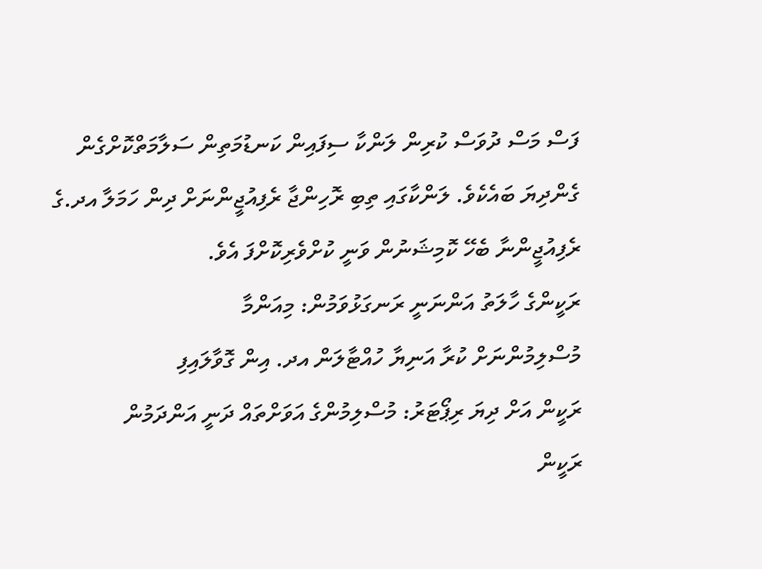ފަސް މަސް ދުވަސް ކުރިން ލަންކާ ސިފައިން ކަނޑުމަތިން ސަލާމަތްކޮށްގެން ގެންދިޔަ ބައެކެވެ. ލަންކާގައި ތިބި ރޮހިންޖާ ރެފިއުޖީންނަށް ދިން ހަމަލާ އދ.ގެ ރެފިއުޖީންނާ ބެހޭ ކޮމިޝަނުން ވަނީ ކުށްވެރިކޮށްފަ އެވެ.
ރަކީންގެ ހާލަތު އަންނަނީ ރަނގަޅުވަމުން: މިއަންމާ
މުސްލިމުންނަށް ކުރާ އަނިޔާ ހުއްޓާލަން އދ. އިން ގޮވާލައިފި
ރަކީން އަށް ދިޔަ ރިޕޯޓަރު: މުސްލިމުންގެ އަވަށްތައް ދަނީ އަންދަމުން
ރަކީން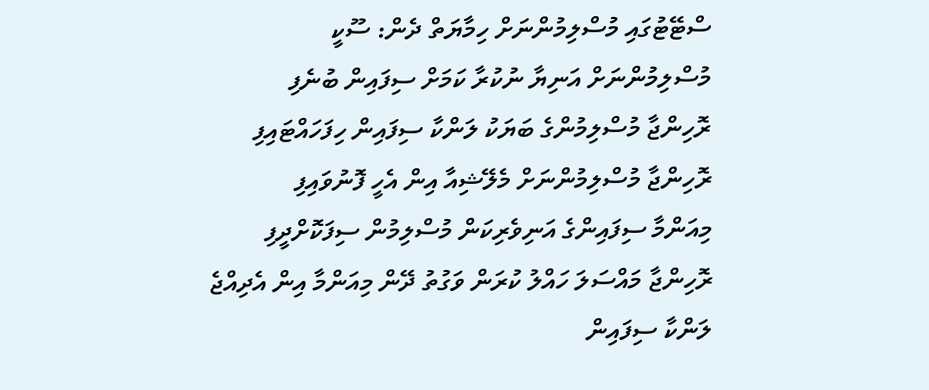ސްޓޭޓުގައި މުސްލިމުންނަށް ހިމާޔަތް ދެން: ސޫކީ
މުސްލިމުންނަށް އަނިޔާ ނުކުރާ ކަމަށް ސިފައިން ބުނެފި
ރޮހިންޖާ މުސްލިމުންގެ ބަޔަކު ލަންކާ ސިފައިން ހިފަހައްޓައިފި
ރޮހިންޖާ މުސްލިމުންނަށް މެލޭޝިއާ އިން އެހީ ފޮނުވައިފި
މިއަންމާ ސިފައިންގެ އަނިވެރިކަން މުސްލިމުން ސިފަކޮށްދީފި
ރޮހިންޖާ މައްސަލަ ހައްލު ކުރަން ވަގުތު ދޭން މިއަންމާ އިން އެދިއްޖެ
ލަންކާ ސިފައިން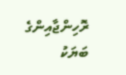ރޮހިންޖާއިންގެ ބަޔަކު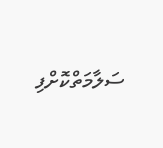ސަލާމަތްކޮށްފި